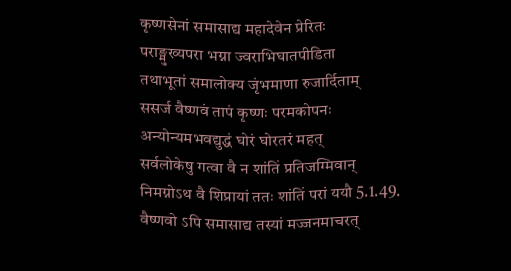कृष्णसेनां समासाद्य महादेवेन प्रेरितः
पराङ्मुख्यपरा भग्ना ज्वराभिघातपीडिता
तथाभूतां समालोक्य जृंभमाणा रुजार्दिताम्
ससर्ज वैष्णवं तापं कृष्णः परमकोपनः
अन्योन्यमभवद्युद्धं घोरं घोरतरं महत्
सर्वलोकेषु गत्वा वै न शांतिं प्रतिजग्मिवान्
निमग्नोऽथ वै शिप्रायां ततः शांतिं परां ययौ 5.1.49.
वैष्णवो ऽपि समासाद्य तस्यां मज्जनमाचरत्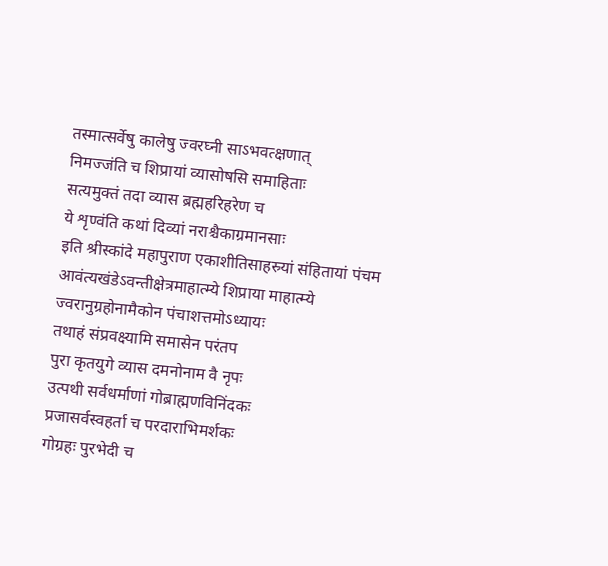तस्मात्सर्वेषु कालेषु ज्वरघ्नी साऽभवत्क्षणात्
निमज्जंति च शिप्रायां व्यासोषसि समाहिताः
सत्यमुक्तं तदा व्यास ब्रह्महरिहरेण च
ये शृण्वंति कथां दिव्यां नराश्चैकाग्रमानसाः
इति श्रीस्कांदे महापुराण एकाशीतिसाहस्र्यां संहितायां पंचम आवंत्यखंडेऽवन्तीक्षेत्रमाहात्म्ये शिप्राया माहात्म्ये ज्वरानुग्रहोनामैकोन पंचाशत्तमोऽध्यायः
तथाहं संप्रवक्ष्यामि समासेन परंतप
पुरा कृतयुगे व्यास दमनोनाम वै नृपः
उत्पथी सर्वधर्माणां गोब्राह्मणविनिंदकः
प्रजासर्वस्वहर्ता च परदाराभिमर्शकः
गोग्रहः पुरभेदी च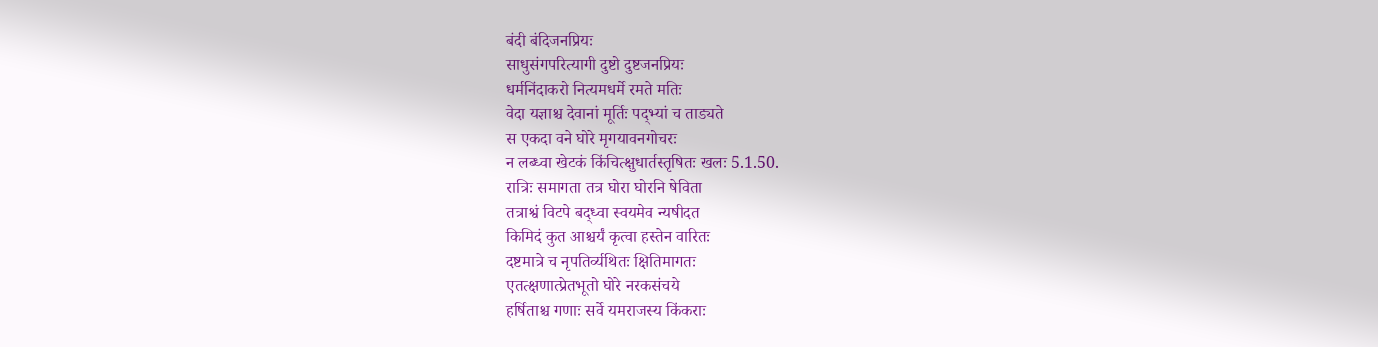बंदी बंदिजनप्रियः
साधुसंगपरित्यागी दुष्टो दुष्टजनप्रियः
धर्मनिंदाकरो नित्यमधर्मे रमते मतिः
वेदा यज्ञाश्च देवानां मूर्तिः पद्भ्यां च ताड्यते
स एकदा वने घोरे मृगयावनगोचरः
न लब्ध्वा खेटकं किंचित्क्षुधार्तस्तृषितः खलः 5.1.50.
रात्रिः समागता तत्र घोरा घोरनि षेविता
तत्राश्वं विटपे बद्ध्वा स्वयमेव न्यषीदत
किमिदं कुत आश्चर्यं कृत्वा हस्तेन वारितः
दष्टमात्रे च नृपतिर्व्यथितः क्षितिमागतः
एतत्क्षणात्प्रेतभूतो घोरे नरकसंचये
हर्षिताश्च गणाः सर्वे यमराजस्य किंकराः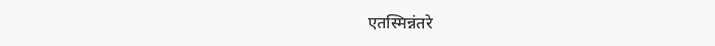एतस्मिन्नंतरे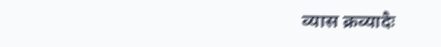व्यास क्रव्यादैः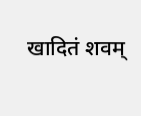खादितं शवम्